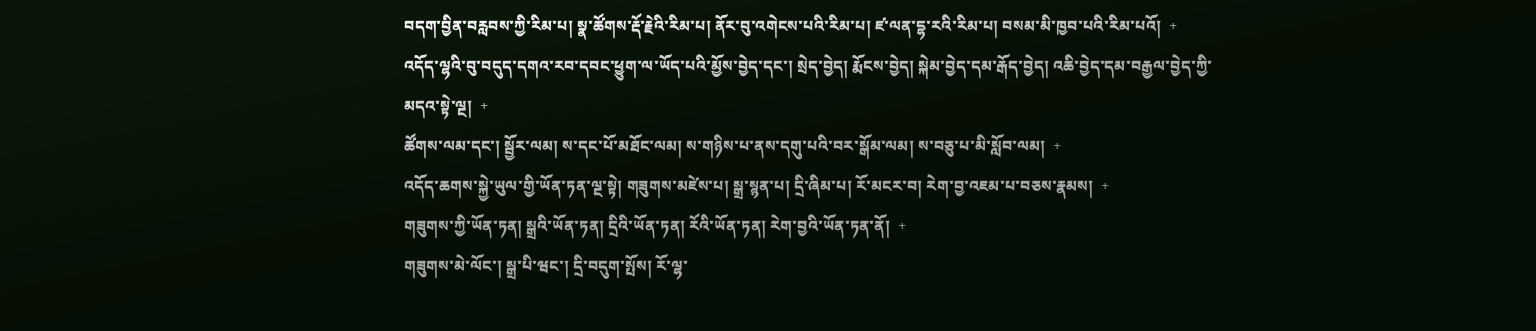བདག་བྱིན་བརླབས་ཀྱི་རིམ་པ། སྣ་ཚོགས་རྡོ་རྗེའི་རིམ་པ། ནོར་བུ་འགེངས་པའི་རིམ་པ། ཛ་ལན་དྷ་རའི་རིམ་པ། བསམ་མི་ཁྱབ་པའི་རིམ་པའོ།  +
འདོད་ལྷའི་བུ་བདུད་དགའ་རབ་དབང་ཕྱུག་ལ་ཡོད་པའི་མྱོས་བྱེད་དང་། སྲེད་བྱེད། རྨོངས་བྱེད། སྐེམ་བྱེད་དམ་རྒོད་བྱེད། འཆི་བྱེད་དམ་བརྒྱལ་བྱེད་ཀྱི་མདའ་སྟེ་ལྔ།  +
ཚོགས་ལམ་དང་། སྦྱོར་ལམ། ས་དང་པོ་མཐོང་ལམ། ས་གཉིས་པ་ནས་དགུ་པའི་བར་སྒོམ་ལམ། ས་བཅུ་པ་མི་སློབ་ལམ།  +
འདོད་ཆགས་སྐྱེ་ཡུལ་གྱི་ཡོན་ཏན་ལྔ་སྟེ། གཟུགས་མཛེས་པ། སྒྲ་སྙན་པ། དྲི་ཞིམ་པ། རོ་མངར་བ། རེག་བྱ་འཇམ་པ་བཅས་རྣམས།  +
གཟུགས་ཀྱི་ཡོན་ཏན། སྒྲའི་ཡོན་ཏན། དྲིའི་ཡོན་ཏན། རོའི་ཡོན་ཏན། རེག་བྱའི་ཡོན་ཏན་ནོ།  +
གཟུགས་མེ་ལོང་། སྒྲ་པི་ཝང་། དྲི་བདུག་སྤོས། རོ་ལྷ་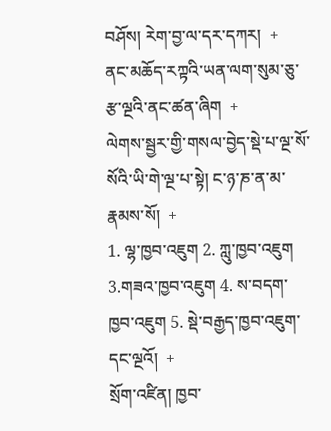བཤོས། རེག་བྱ་ལ་དར་དཀར།  +
ནང་མཆོད་རཀྟའི་ཡན་ལག་སུམ་ཅུ་རྩ་ལྔའི་ནང་ཚན་ཞིག  +
ལེགས་སྦྱར་གྱི་གསལ་བྱེད་སྡེ་པ་ལྔ་སོ་སོའི་ཡི་གེ་ལྔ་པ་སྟེ། ང་ཉ་ཎ་ན་མ་རྣམས་སོ།  +
1. ལྷ་ཁྱབ་འཇུག 2. ཀླུ་ཁྱབ་འཇུག 3.གཟའ་ཁྱབ་འཇུག 4. ས་བདག་ཁྱབ་འཇུག 5. སྡེ་བརྒྱད་ཁྱབ་འཇུག་དང་ལྔའོ།  +
སྲོག་འཛིན། ཁྱབ་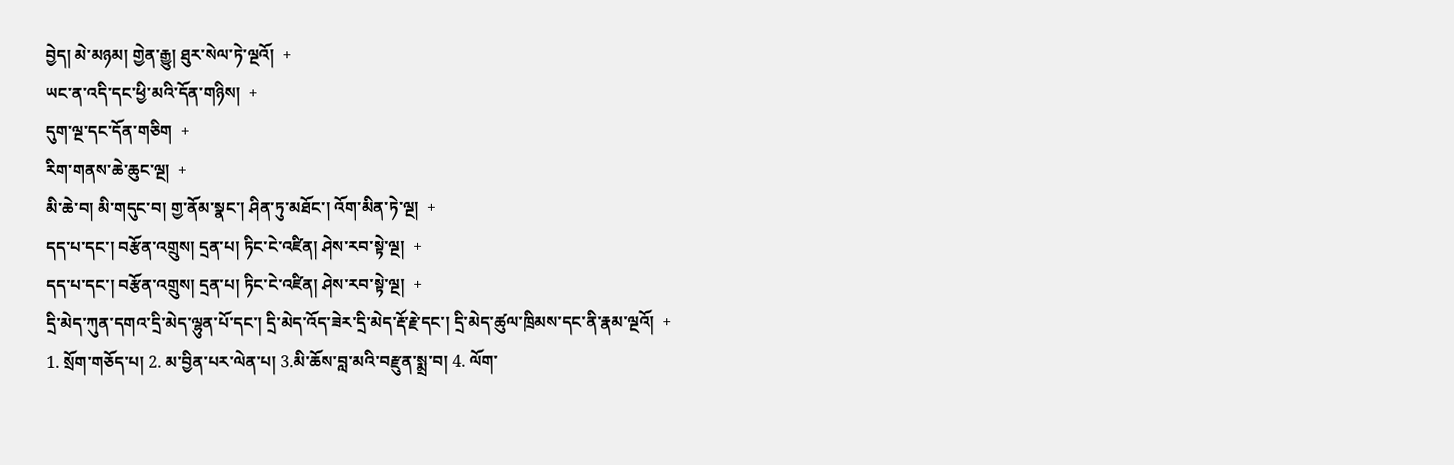བྱེད། མེ་མཉམ། གྱེན་རྒྱུ། ཐུར་སེལ་ཏེ་ལྔའོ།  +
ཡང་ན་འདི་དང་ཕྱི་མའི་དོན་གཉིས།  +
དུག་ལྔ་དང་དོན་གཅིག  +
རིག་གནས་ཆེ་ཆུང་ལྔ།  +
མི་ཆེ་བ། མི་གདུང་བ། གྱ་ནོམ་སྣང་། ཤིན་ཏུ་མཐོང་། འོག་མིན་ཏེ་ལྔ།  +
དད་པ་དང་། བརྩོན་འགྲུས། དྲན་པ། ཏིང་ངེ་འཛིན། ཤེས་རབ་སྟེ་ལྔ།  +
དད་པ་དང་། བརྩོན་འགྲུས། དྲན་པ། ཏིང་ངེ་འཛིན། ཤེས་རབ་སྟེ་ལྔ།  +
དྲི་མེད་ཀུན་དགའ་དྲི་མེད་ལྷུན་པོ་དང་། དྲི་མེད་འོད་ཟེར་དྲི་མེད་རྡོ་རྗེ་དང་། དྲི་མེད་ཚུལ་ཁྲིམས་དང་ནི་རྣམ་ལྔའོ།  +
1. སྲོག་གཅོད་པ། 2. མ་བྱིན་པར་ལེན་པ། 3.མི་ཆོས་བླ་མའི་བརྫུན་སྨྲ་བ། 4. ལོག་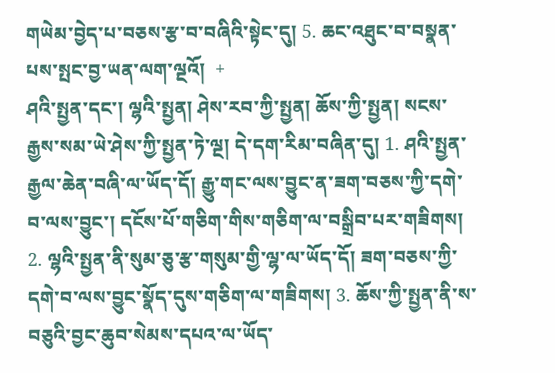གཡེམ་བྱེད་པ་བཅས་རྩ་བ་བཞིའི་སྟེང་དུ། 5. ཆང་འཐུང་བ་བསྣན་པས་སྤང་བྱ་ཡན་ལག་ལྔའོ།  +
ཤའི་སྤྱན་དང་། ལྷའི་སྤྱན། ཤེས་རབ་ཀྱི་སྤྱན། ཆོས་ཀྱི་སྤྱན། སངས་རྒྱས་སམ་ཡེ་ཤེས་ཀྱི་སྤྱན་ཏེ་ལྔ། དེ་དག་རིམ་བཞིན་དུ། 1. ཤའི་སྤྱན་རྒྱལ་ཆེན་བཞི་ལ་ཡོད་དོ། རྒྱུ་གང་ལས་བྱུང་ན་ཟག་བཅས་ཀྱི་དགེ་བ་ལས་བྱུང་། དངོས་པོ་གཅིག་གིས་གཅིག་ལ་བསྒྲིབ་པར་གཟིགས། 2. ལྷའི་སྤྱན་ནི་སུམ་ཅུ་རྩ་གསུམ་གྱི་ལྷ་ལ་ཡོད་དོ། ཟག་བཅས་ཀྱི་དགེ་བ་ལས་བྱུང་སྣོད་དུས་གཅིག་ལ་གཟིགས། 3. ཆོས་ཀྱི་སྤྱན་ནི་ས་བཅུའི་བྱང་ཆུབ་སེམས་དཔའ་ལ་ཡོད་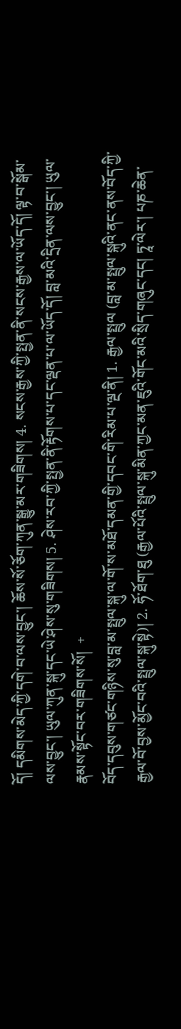དོ། དམིགས་མེད་ཀྱི་དགེ་བ་ལས་བྱུང་། ཆོས་སོ་ཅོག་ཀུན་སྒྱུ་མར་གཟིགས། 4. སངས་རྒྱས་ཀྱི་སྤྱན་ནི་སངས་རྒྱས་ལ་ཡོད་དོ། ལྟ་བ་སྒོམ་ལས་བྱུང་། ཡུལ་ཀུན་སྐུ་དང་ཡེ་ཤེས་སུ་གཟིགས། 5. ཤེས་རབ་ཀྱི་སྤྱན་ནི་རྟོགས་པ་དང་ལྡན་པ་ལ་ཡོད་དོ། བླ་མའི་དྲིན་ལས་བྱུང་། ཡུལ་རྣམས་སྟོང་བར་གཟིགས་སོ།  +
བོད་དབུས་གཙང་གཉིས་སུ་བླ་མ་སྤྲུལ་སྐུ་ལ་གོ་ས་མཐོ་དམན་གྱི་དབང་གི་རིམ་པ་ལྔ་ནི། 1. རྒྱལ་སྤྲུལ (བླ་མ་སྤྲུལ་སྐུའི་ནང་ནས་བོད་ཀྱི་རྒྱལ་བོ་བྱས་མྱོང་བའི་སྤྲུལ་སྐུ་སྟེ)། 2. ཧོ་ཐོག་ཐུ (རྒྱལ་པོའི་སྤྲུལ་སྐུ་མིན་ཀྱང་མན་ཇུའི་གོང་མའི་སྲིད་གཞུང་དང། ཏཱ་ལེར་། པཎ་ཆེན་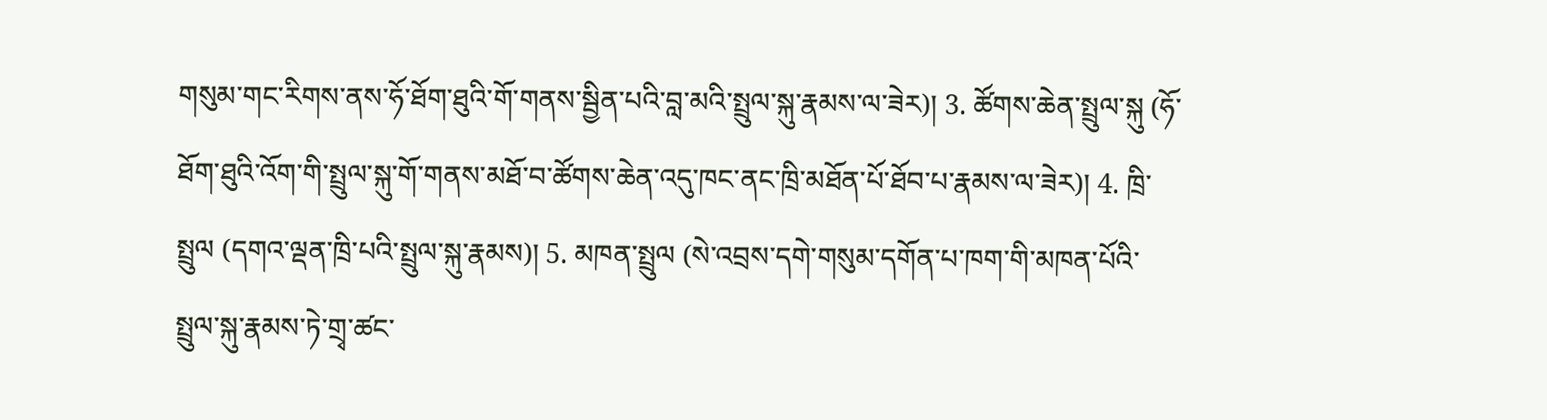གསུམ་གང་རིགས་ནས་ཧོ་ཐོག་ཐུའི་གོ་གནས་སྦྱིན་པའི་བླ་མའི་སྤྲུལ་སྐུ་རྣམས་ལ་ཟེར)། 3. ཚོགས་ཆེན་སྤྲུལ་སྐུ (ཧོ་ཐོག་ཐུའི་འོག་གི་སྤྲུལ་སྐུ་གོ་གནས་མཐོ་བ་ཚོགས་ཆེན་འདུ་ཁང་ནང་ཁྲི་མཐོན་པོ་ཐོབ་པ་རྣམས་ལ་ཟེར)། 4. ཁྲི་སྤྲུལ (དགའ་ལྡན་ཁྲི་པའི་སྤྲུལ་སྐུ་རྣམས)། 5. མཁན་སྤྲུལ (སེ་འབྲས་དགེ་གསུམ་དགོན་པ་ཁག་གི་མཁན་པོའི་སྤྲུལ་སྐུ་རྣམས་ཏེ་གྲྭ་ཚང་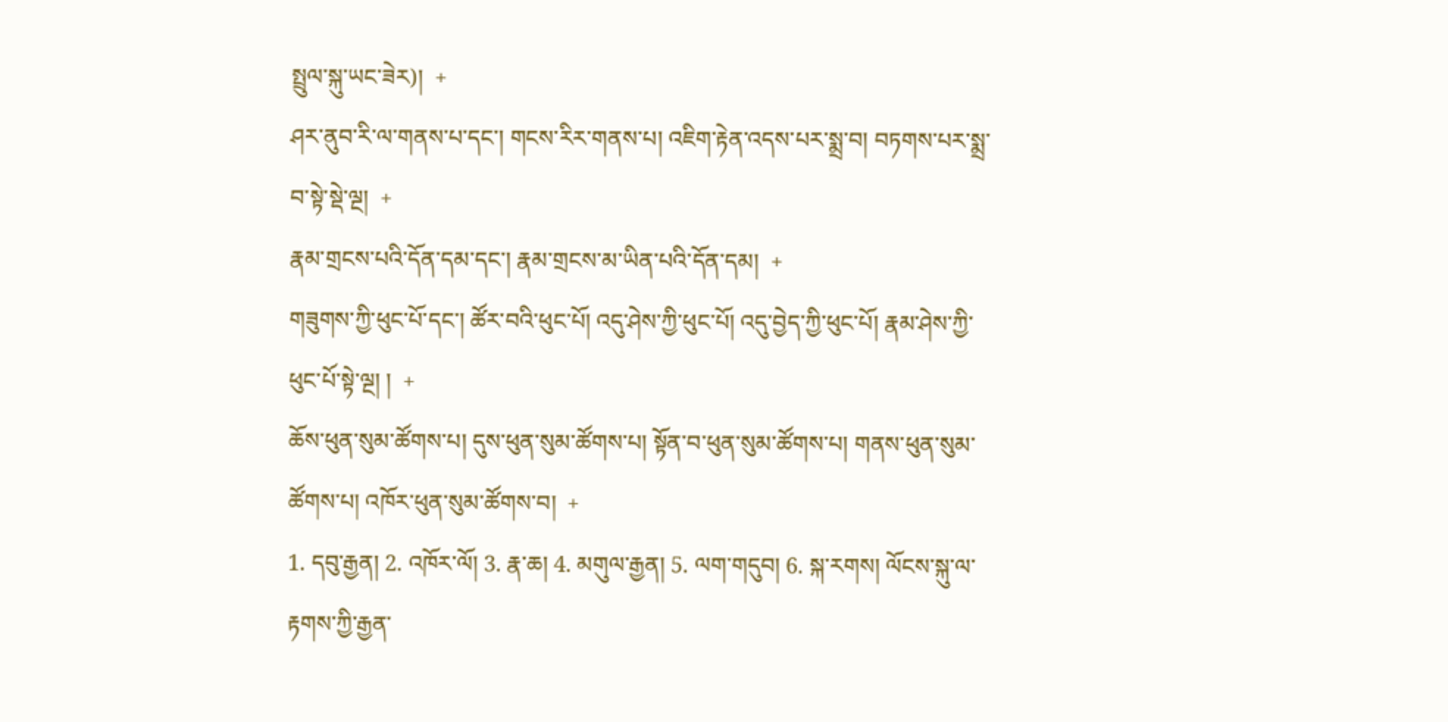སྤྲུལ་སྐུ་ཡང་ཟེར)།  +
ཤར་ནུབ་རི་ལ་གནས་པ་དང་། གངས་རིར་གནས་པ། འཇིག་རྟེན་འདས་པར་སྨྲ་བ། བཏགས་པར་སྨྲ་བ་སྟེ་སྡེ་ལྔ།  +
རྣམ་གྲངས་པའི་དོན་དམ་དང་། རྣམ་གྲངས་མ་ཡིན་པའི་དོན་དམ།  +
གཟུགས་ཀྱི་ཕུང་པོ་དང་། ཚོར་བའི་ཕུང་པོ། འདུ་ཤེས་ཀྱི་ཕུང་པོ། འདུ་བྱེད་ཀྱི་ཕུང་པོ། རྣམ་ཤེས་ཀྱི་ཕུང་པོ་སྟེ་ལྔ། །  +
ཆོས་ཕུན་སུམ་ཚོགས་པ། དུས་ཕུན་སུམ་ཚོགས་པ། སྟོན་བ་ཕུན་སུམ་ཚོགས་པ། གནས་ཕུན་སུམ་ཚོགས་པ། འཁོར་ཕུན་སུམ་ཚོགས་བ།  +
1. དབུ་རྒྱན། 2. འཁོར་ལོ། 3. རྣ་ཆ། 4. མགུལ་རྒྱན། 5. ལག་གདུབ། 6. སྐ་རགས། ལོངས་སྐུ་ལ་རྟགས་ཀྱི་རྒྱན་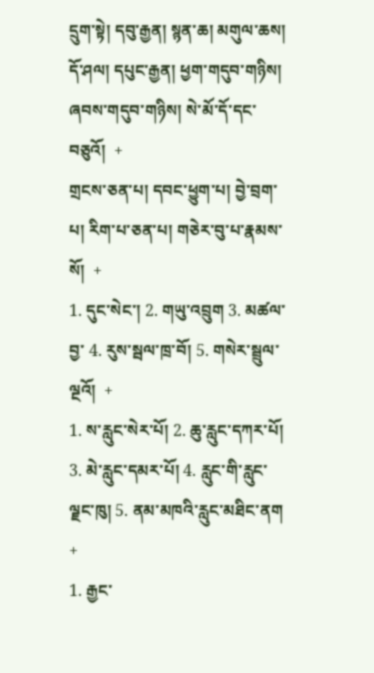དྲུག་སྟེ། དབུ་རྒྱན། སྙན་ཆ། མགུལ་ཆས། དོ་ཤལ། དཔུང་རྒྱན། ཕྱག་གདུབ་གཉིས། ཞབས་གདུབ་གཉིས། སེ་མོ་དོ་དང་བཅུའོ།  +
གྲངས་ཅན་པ། དབང་ཕྱུག་པ། བྱེ་བྲག་པ། རིག་པ་ཅན་པ། གཅེར་བུ་པ་རྣམས་སོ།  +
1. དུང་སེང་། 2. གཡུ་འབྲུག 3. མཚལ་བྱ་ 4. རུས་སྦལ་ཁྲ་བོ། 5. གསེར་སྦྲུལ་ལྔའོ།  +
1. ས་རླུང་སེར་པོ། 2. ཆུ་རླུང་དཀར་པོ། 3. མེ་རླུང་དམར་པོ། 4. རླུང་གི་རླུང་ལྗང་ཁུ། 5. ནམ་མཁའི་རླུང་མཐིང་ནག  +
1. རྒྱང་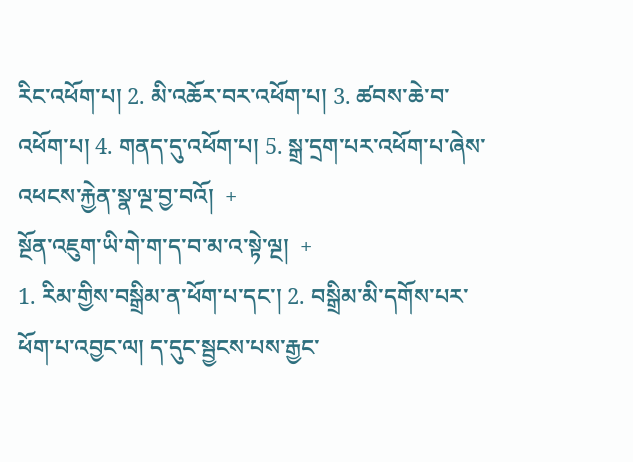རིང་འཕོག་པ། 2. མི་འཆོར་བར་འཕོག་པ། 3. ཚབས་ཆེ་བ་འཕོག་པ། 4. གནད་དུ་འཕོག་པ། 5. སྒྲ་དྲག་པར་འཕོག་པ་ཞེས་འཕངས་རྐྱེན་སྣ་ལྔ་བྱ་བའོ།  +
སྔོན་འཇུག་ཡི་གེ་ག་ད་བ་མ་འ་སྟེ་ལྔ།  +
1. རིམ་གྱིས་བསྒྲིམ་ན་ཕོག་པ་དང་། 2. བསྒྲིམ་མི་དགོས་པར་ཕོག་པ་འབྱང་ལ། ད་དུང་སྦྱངས་པས་རྒྱང་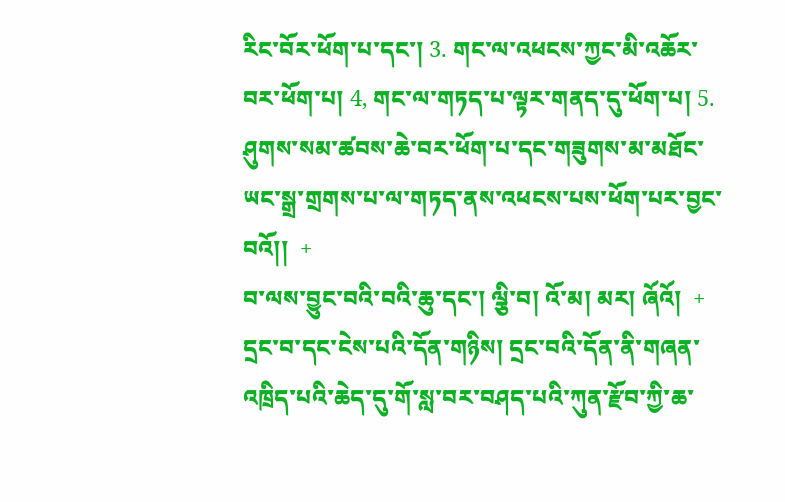རིང་བོར་ཕོག་པ་དང་། 3. གང་ལ་འཕངས་ཀྱང་མི་འཆོར་བར་ཕོག་པ། 4, གང་ལ་གཏད་པ་ལྟར་གནད་དུ་ཕོག་པ། 5. ཤུགས་སམ་ཚབས་ཆེ་བར་ཕོག་པ་དང་གཟུགས་མ་མཐོང་ཡང་སྒྲ་གྲགས་པ་ལ་གཏད་ནས་འཕངས་པས་ཕོག་པར་བྱང་བའོ།།  +
བ་ལས་བྱུང་བའི་བའི་ཆུ་དང་། ལྕི་བ། འོ་མ། མར། ཞོའོ།  +
དྲང་བ་དང་ངེས་པའི་དོན་གཉིས། དྲང་བའི་དོན་ནི་གཞན་འཁྲིད་པའི་ཆེད་དུ་གོ་སླ་བར་བཤད་པའི་ཀུན་རྫོབ་ཀྱི་ཆ་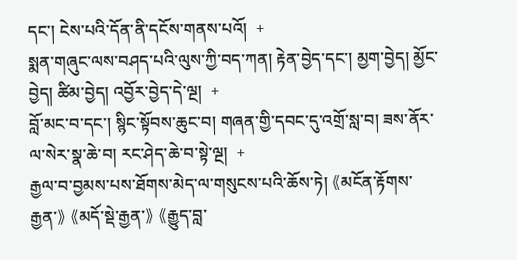དང་། ངེས་པའི་དོན་ནི་དངོས་གནས་པའོ།  +
སྨན་གཞུང་ལས་བཤད་པའི་ལུས་ཀྱི་བད་ཀན། རྟེན་བྱེད་དང་། མྱག་བྱེད། མྱོང་བྱེད། ཚིམ་བྱེད། འབྱོར་བྱེད་དེ་ལྔ།  +
བློ་མང་བ་དང་། སྙིང་སྟོབས་ཆུང་བ། གཞན་གྱི་དབང་དུ་འགྲོ་སླ་བ། ཟས་ནོར་ལ་སེར་སྣ་ཆེ་བ། རང་ཤེད་ཆེ་བ་སྟེ་ལྔ།  +
རྒྱལ་བ་བྱམས་པས་ཐོགས་མེད་ལ་གསུངས་པའི་ཆོས་ཏེ། 《མངོན་རྟོགས་རྒྱན་》 《མདོ་སྡེ་རྒྱན་》 《རྒྱུད་བླ་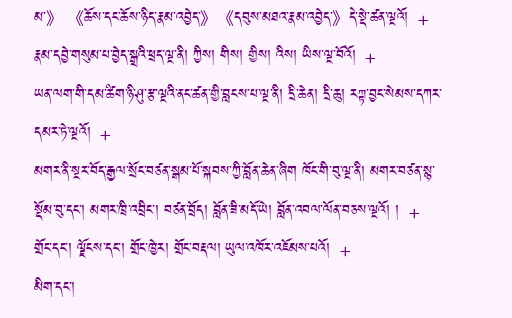མ་》 《ཆོས་དང་ཆོས་ཉིད་རྣམ་འབྱེད་》《དབུས་མཐའ་རྣམ་འབྱེད་》དེ་སྡེ་ཚན་ལྔའོ།  +
རྣམ་དབྱེ་གསུམ་པ་བྱེད་སྒྲའི་ཕྲད་ལྔ་ནི། ཀྱིས། གིས། གྱིས། འིས། ཡིས་ལྔ་བོའོ།  +
ཡན་ལག་གི་དམ་ཚིག་ཉི་ཤུ་རྩ་ལྔའི་ནང་ཚན་གྱི་བླངས་པ་ལྔ་ནི། དྲི་ཆེན། དྲི་ཆུ། རཀྟ་བྱང་སེམས་དཀར་དམར་ཏེ་ལྔའོ།  +
མགར་ནི་སྔར་བོད་རྒྱལ་སྲོང་བཙན་སྒམ་པོ་སྐབས་ཀྱི་བློན་ཆེན་ཞིག ཁོང་གི་བུ་ལྔ་ནི། མགར་བཙན་སྙ་སྡོམ་བུ་དང་། མགར་ཁྲི་འབྲིང་། བཙན་བྲོད། བློན་ཟི་མདོ་ཡེ། བློན་འབལ་ལོན་བཅས་ལྔའོ། །  +
གྲོང་དང་། ལྗོངས་དང་། གྲོང་ཁྱེར། གྲོང་བརྡལ། ཡུལ་འཁོར་འཇོམས་པའོ།  +
མིག་དང་།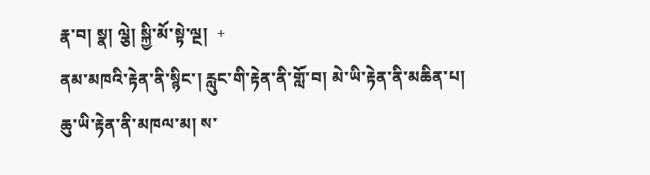རྣ་བ། སྣ། ལྕེ། སྐྱི་མོ་སྟེ་ལྔ།  +
ནམ་མཁའི་རྟེན་ནི་སྙིང་། རླུང་གི་རྟེན་ནི་གློ་བ། མེ་ཡི་རྟེན་ནི་མཆིན་པ། ཆུ་ཡི་རྟེན་ནི་མཁལ་མ། ས་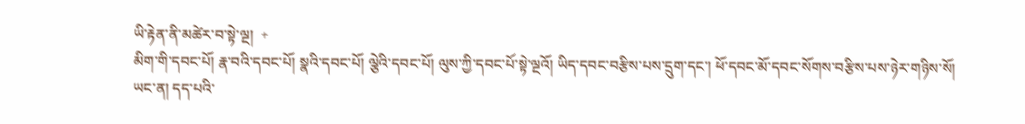ཡི་རྟེན་ནི་མཚེར་བ་སྟེ་ལྔ།  +
མིག་གི་དབང་པོ། རྣ་བའི་དབང་པོ། སྣའི་དབང་པོ། ལྕེའི་དབང་པོ། ལུས་ཀྱི་དབང་པོ་སྟེ་ལྔའོ། ཡིད་དབང་བརྩིས་པས་དྲུག་དང་། ཕོ་དབང་མོ་དབང་སོགས་བརྩིས་པས་ཉེར་གཉིས་སོ། ཡང་ན། དད་པའི་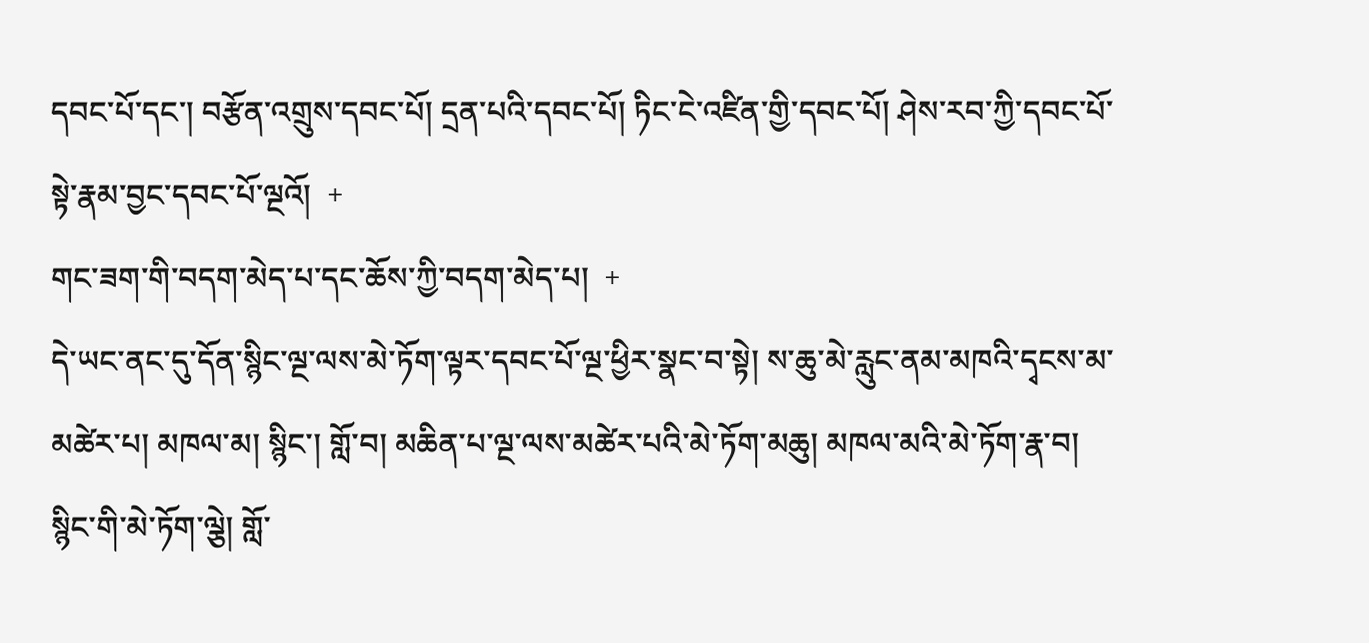དབང་པོ་དང་། བརྩོན་འགྲུས་དབང་པོ། དྲན་པའི་དབང་པོ། ཏིང་ངེ་འཛིན་གྱི་དབང་པོ། ཤེས་རབ་ཀྱི་དབང་པོ་སྟེ་རྣམ་བྱང་དབང་པོ་ལྔའོ།  +
གང་ཟག་གི་བདག་མེད་པ་དང་ཆོས་ཀྱི་བདག་མེད་པ།  +
དེ་ཡང་ནང་དུ་དོན་སྙིང་ལྔ་ལས་མེ་ཏོག་ལྟར་དབང་པོ་ལྔ་ཕྱིར་སྣང་བ་སྟེ། ས་ཆུ་མེ་རླུང་ནམ་མཁའི་དྭངས་མ་མཚེར་པ། མཁལ་མ། སྙིང་། གློ་བ། མཆིན་པ་ལྔ་ལས་མཚེར་པའི་མེ་ཏོག་མཆུ། མཁལ་མའི་མེ་ཏོག་རྣ་བ། སྙིང་གི་མེ་ཏོག་ལྕེ། གློ་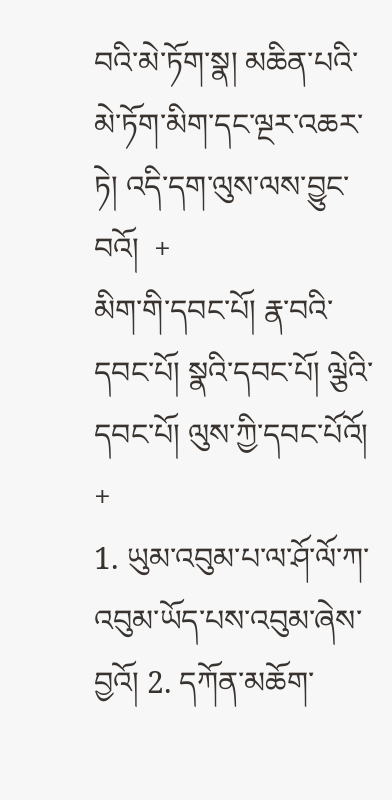བའི་མེ་ཏོག་སྣ། མཆིན་པའི་མེ་ཏོག་མིག་དང་ལྔར་འཆར་ཏེ། འདི་དག་ལུས་ལས་བྱུང་བའོ།  +
མིག་གི་དབང་པོ། རྣ་བའི་དབང་པོ། སྣའི་དབང་པོ། ལྕེའི་དབང་པོ། ལུས་ཀྱི་དབང་པོའོ།  +
1. ཡུམ་འབུམ་པ་ལ་ཤོ་ལོ་ཀ་འབུམ་ཡོད་པས་འབུམ་ཞེས་བྱའོ། 2. དཀོན་མཆོག་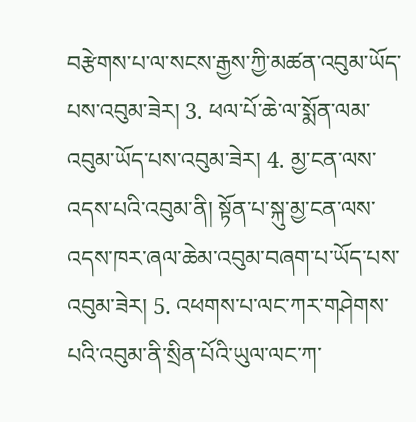བརྩེགས་པ་ལ་སངས་རྒྱས་ཀྱི་མཚན་འབུམ་ཡོད་པས་འབུམ་ཟེར། 3. ཕལ་པོ་ཆེ་ལ་སྨོན་ལམ་འབུམ་ཡོད་པས་འབུམ་ཟེར། 4. མྱ་ངན་ལས་འདས་པའི་འབུམ་ནི། སྟོན་པ་སྐུ་མྱ་ངན་ལས་འདས་ཁར་ཞལ་ཆེམ་འབུམ་བཞག་པ་ཡོད་པས་འབུམ་ཟེར། 5. འཕགས་པ་ལང་ཀར་གཤེགས་པའི་འབུམ་ནི་སྲིན་པོའི་ཡུལ་ལང་ཀ་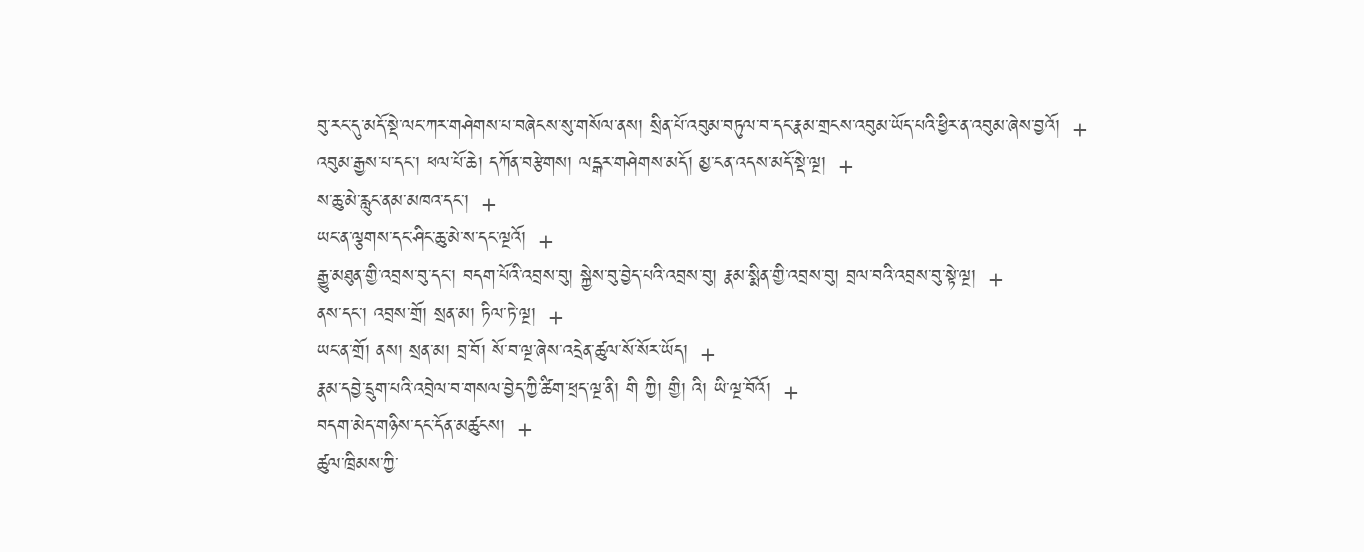བུ་རང་དུ་མདོ་སྡེ་ལང་ཀར་གཤེགས་པ་བཞེངས་སུ་གསོལ་ནས། སྲིན་པོ་འབུམ་བཏུལ་བ་དང་རྣམ་གྲངས་འབུམ་ཡོད་པའི་ཕྱིར་ན་འབུམ་ཞེས་བྱའོ།  +
འབུམ་རྒྱས་པ་དང་། ཕལ་པོ་ཆེ། དཀོན་བརྩེགས། ལདྒར་གཤེགས་མདོ། མྱ་ངན་འདས་མདོ་སྡེ་ལྔ།  +
ས་ཆུ་མེ་རླུང་ནམ་མཁའ་དང་།  +
ཡང་ན་ལྕགས་དང་ཤིང་ཆུ་མེ་ས་དང་ལྔའོ།  +
རྒྱུ་མཐུན་གྱི་འབྲས་བུ་དང་། བདག་པོའི་འབྲས་བུ། སྐྱེས་བུ་བྱེད་པའི་འབྲས་བུ། རྣམ་སྨིན་གྱི་འབྲས་བུ། བྲལ་བའི་འབྲས་བུ་སྟེ་ལྔ།  +
ནས་དང་། འབྲས་གྲོ། སྲན་མ། ཏིལ་ཏེ་ལྔ།  +
ཡང་ན་གྲོ། ནས། སྲན་མ། བྲ་བོ། སོ་བ་ལྔ་ཞེས་འདྲེན་ཚུལ་སོ་སོར་ཡོད།  +
རྣམ་དབྱེ་དྲུག་པའི་འབྲེལ་བ་གསལ་བྱེད་ཀྱི་ཚིག་ཕྲད་ལྔ་ནི། གི ཀྱི། གྱི། འི། ཡི་ལྔ་བོའོ།  +
བདག་མེད་གཉིས་དང་དོན་མཚུངས།  +
ཚུལ་ཁྲིམས་ཀྱི་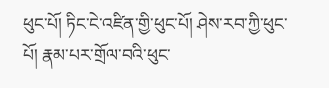ཕུང་པོ། ཏིང་ངེ་འཛིན་གྱི་ཕུང་པོ། ཤེས་རབ་ཀྱི་ཕུང་པོ། རྣམ་པར་གྲོལ་བའི་ཕུང་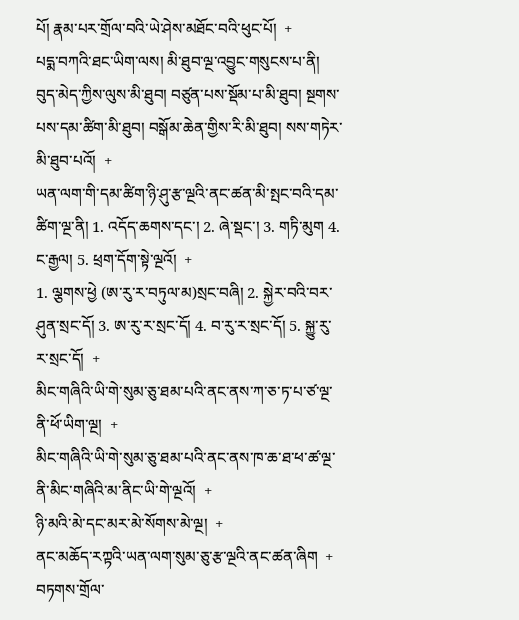པོ། རྣམ་པར་གྲོལ་བའི་ཡེ་ཤེས་མཐོང་བའི་ཕུང་པོ།  +
པདྨ་བཀའི་ཐང་ཡིག་ལས། མི་ཐུབ་ལྔ་འབྱུང་གསུངས་པ་ནི། བུད་མེད་ཀྱིས་ལུས་མི་ཐུབ། བཙུན་པས་སྡོམ་པ་མི་ཐུབ། སྔགས་པས་དམ་ཚིག་མི་ཐུབ། བསྒོམ་ཆེན་གྱིས་རི་མི་ཐུབ། སས་གཏེར་མི་ཐུབ་པའོ།  +
ཡན་ལག་གི་དམ་ཚིག་ཉི་ཤུ་རྩ་ལྔའི་ནང་ཚན་མི་སྤང་བའི་དམ་ཚིག་ལྔ་ནི། 1. འདོད་ཆགས་དང་། 2. ཞེ་སྡང་། 3. གཏི་མུག 4. ང་རྒྱལ། 5. ཕྲག་དོག་སྟེ་ལྔའོ།  +
1. ལྕགས་ཕྱེ (ཨ་རུ་ར་བཏུལ་མ)སྲང་བཞི། 2. སྐྱེར་བའི་བར་ཤུན་སྲང་དོ། 3. ཨ་རུ་ར་སྲང་དོ། 4. བ་རུ་ར་སྲང་དོ། 5. སྐྱུ་རུ་ར་སྲང་དོ།  +
མིང་གཞིའི་ཡི་གེ་སུམ་ཅུ་ཐམ་པའི་ནང་ནས་ཀ་ཅ་ཏ་པ་ཙ་ལྔ་ནི་ཕོ་ཡིག་ལྔ།  +
མིང་གཞིའི་ཡི་གེ་སུམ་ཅུ་ཐམ་པའི་ནང་ནས་ཁ་ཆ་ཐ་ཕ་ཚ་ལྔ་ནི་མིང་གཞིའི་མ་ནིང་ཡི་གེ་ལྔའོ།  +
ཉི་མའི་མེ་དང་མར་མེ་སོགས་མེ་ལྔ།  +
ནང་མཆོད་རཀྟའི་ཡན་ལག་སུམ་ཅུ་རྩ་ལྔའི་ནང་ཚན་ཞིག  +
བཏགས་གྲོལ་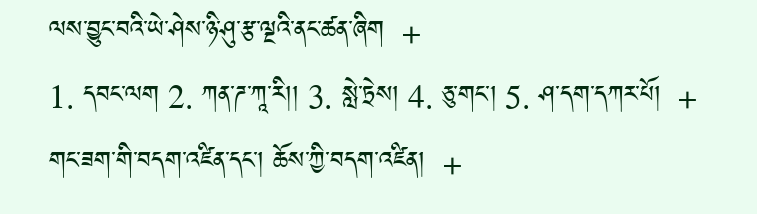ལས་བྱུང་བའི་ཡེ་ཤེས་ཉི་ཤུ་རྩ་ལྔའི་ནང་ཚན་ཞིག  +
1. དབང་ལག 2. ཀན་ཌ་ཀཱ་རི།། 3. སླེ་ཏྲེས། 4. ཅུ་གང་། 5. ཤ་དག་དཀར་པོ།  +
གང་ཟག་གི་བདག་འཛིན་དང་། ཆོས་ཀྱི་བདག་འཛིན།  +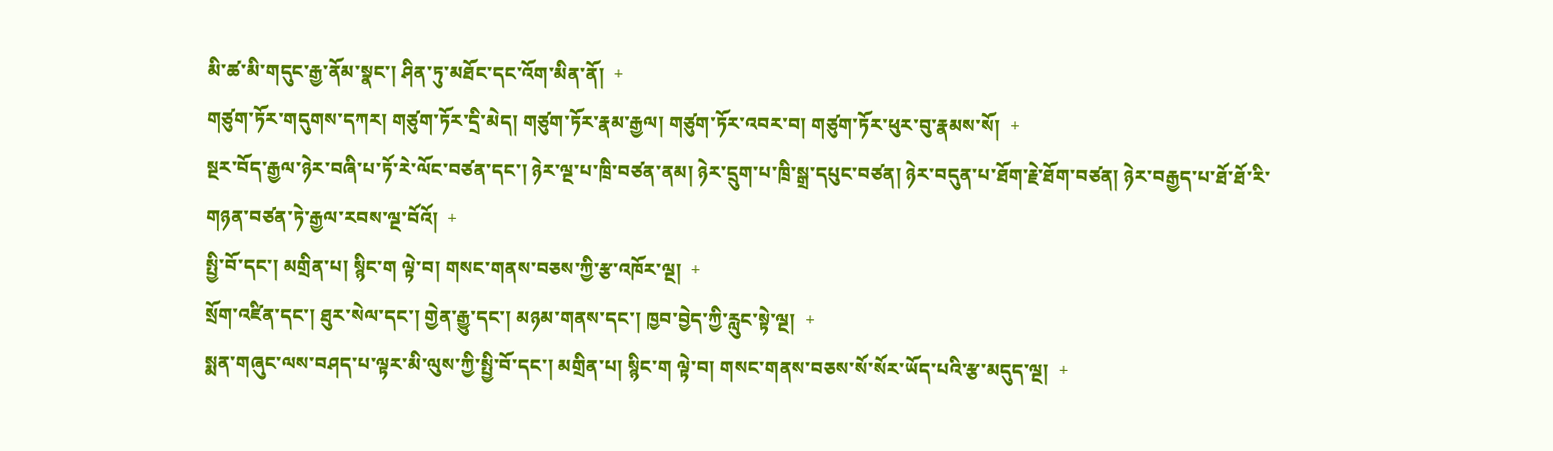མི་ཚ་མི་གདུང་རྒྱ་ནོམ་སྣང་། ཤིན་ཏུ་མཐོང་དང་འོག་མིན་ནོ།  +
གཙུག་ཏོར་གདུགས་དཀར། གཙུག་ཏོར་དྲི་མེད། གཙུག་ཏོར་རྣམ་རྒྱལ། གཙུག་ཏོར་འབར་བ། གཙུག་ཏོར་ཕུར་བུ་རྣམས་སོ།  +
སྔར་བོད་རྒྱལ་ཉེར་བཞི་པ་ཏོ་རེ་ལོང་བཙན་དང་། ཉེར་ལྔ་པ་ཁྲི་བཙན་ནམ། ཉེར་དྲུག་པ་ཁྲི་སྒྲ་དཔུང་བཙན། ཉེར་བདུན་པ་ཐོག་རྗེ་ཐོག་བཙན། ཉེར་བརྒྱད་པ་ཐོ་ཐོ་རི་གཉན་བཙན་ཏེ་རྒྱལ་རབས་ལྔ་བོའོ།  +
སྤྱི་བོ་དང་། མགྲིན་པ། སྙིང་ག ལྟེ་བ། གསང་གནས་བཅས་ཀྱི་རྩ་འཁོར་ལྔ།  +
སྲོག་འཛིན་དང་། ཐུར་སེལ་དང་། གྱེན་རྒྱུ་དང་། མཉམ་གནས་དང་། ཁྱབ་བྱེད་ཀྱི་རླུང་སྟེ་ལྔ།  +
སྨན་གཞུང་ལས་བཤད་པ་ལྟར་མི་ལུས་ཀྱི་སྤྱི་བོ་དང་། མགྲིན་པ། སྙིང་ག ལྟེ་བ། གསང་གནས་བཅས་སོ་སོར་ཡོད་པའི་རྩ་མདུད་ལྔ།  +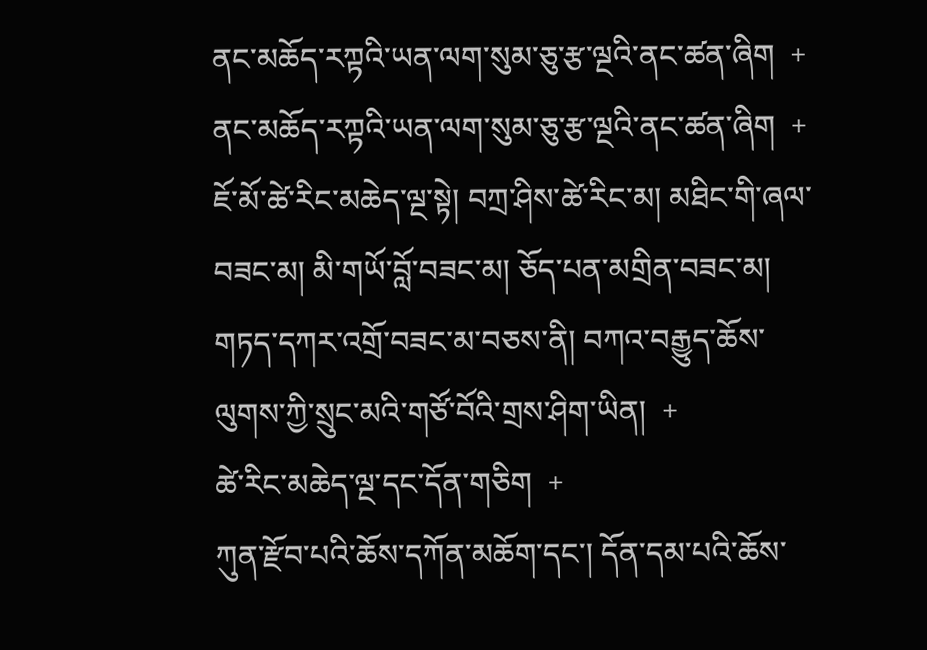ནང་མཆོད་རཀྟའི་ཡན་ལག་སུམ་ཅུ་རྩ་ལྔའི་ནང་ཚན་ཞིག  +
ནང་མཆོད་རཀྟའི་ཡན་ལག་སུམ་ཅུ་རྩ་ལྔའི་ནང་ཚན་ཞིག  +
ཇོ་མོ་ཚེ་རིང་མཆེད་ལྔ་སྟེ། བཀྲ་ཤིས་ཚེ་རིང་མ། མཐིང་གི་ཞལ་བཟང་མ། མི་གཡོ་བློ་བཟང་མ། ཅོད་པན་མགྲིན་བཟང་མ། གཏད་དཀར་འགྲོ་བཟང་མ་བཅས་ནི། བཀའ་བརྒྱུད་ཆོས་ལུགས་ཀྱི་སྲུང་མའི་གཙོ་བོའི་གྲས་ཤིག་ཡིན།  +
ཚེ་རིང་མཆེད་ལྔ་དང་དོན་གཅིག  +
ཀུན་རྫོབ་པའི་ཆོས་དཀོན་མཆོག་དང་། དོན་དམ་པའི་ཆོས་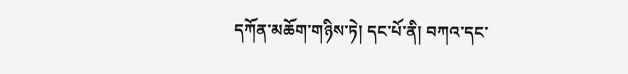དཀོན་མཆོག་གཉིས་ཏེ། དང་པོ་ནི། བཀའ་དང་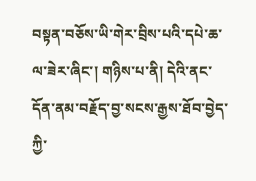བསྟན་བཅོས་ཡི་གེར་བྲིས་པའི་དཔེ་ཆ་ལ་ཟེར་ཞིང་། གཉིས་པ་ནི། དེའི་ནང་དོན་ནམ་བརྗོད་བྱ་སངས་རྒྱས་ཐོབ་བྱེད་ཀྱི་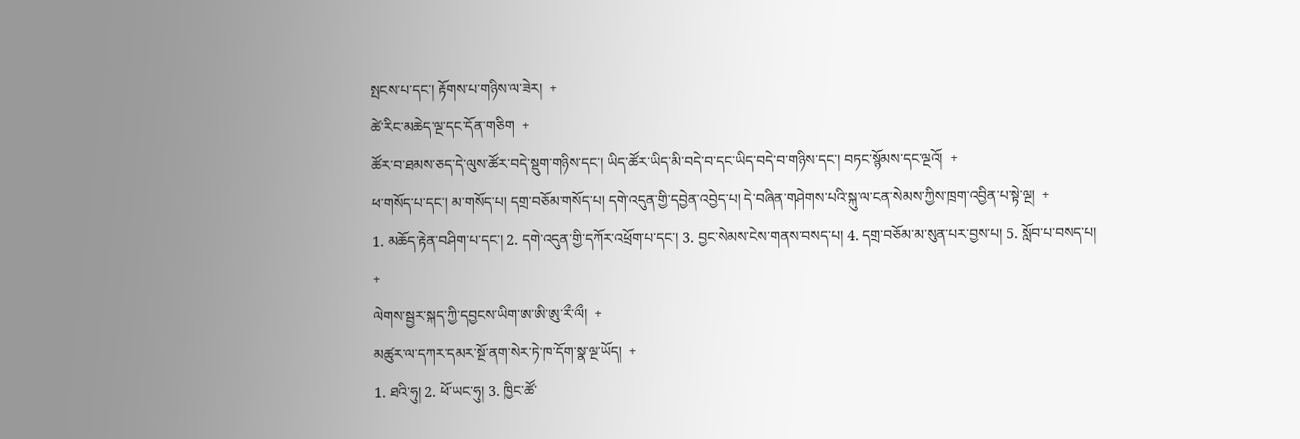སྤངས་པ་དང་། རྟོགས་པ་གཉིས་ལ་ཟེར།  +
ཚེ་རིང་མཆེད་ལྔ་དང་དོན་གཅིག  +
ཚོར་བ་ཐམས་ཅད་དེ་ལུས་ཚོར་བདེ་སྡུག་གཉིས་དང་། ཡིད་ཚོར་ཡིད་མི་བདེ་བ་དང་ཡིད་བདེ་བ་གཉིས་དང་། བཏང་སྙོམས་དང་ལྔའོ།  +
ཕ་གསོད་པ་དང་། མ་གསོད་པ། དགྲ་བཅོམ་གསོད་པ། དགེ་འདུན་གྱི་དབྱེན་འབྱེད་པ། དེ་བཞིན་གཤེགས་པའི་སྐུ་ལ་ངན་སེམས་ཀྱིས་ཁྲག་འབྱིན་པ་སྟེ་ལྔ།  +
1. མཆོད་རྟེན་བཤིག་པ་དང་། 2. དགེ་འདུན་གྱི་དཀོར་འཕྲོག་པ་དང་། 3. བྱང་སེམས་ངེས་གནས་བསད་པ། 4. དགྲ་བཅོམ་མ་སུན་པར་བྱས་པ། 5. སློབ་པ་བསད་པ།  +
ལེགས་སྦྱར་སྐད་ཀྱི་དབྱངས་ཡིག་ཨ་ཨི་ཨུ་རྀ་ལྀ།  +
མཚུར་ལ་དཀར་དམར་སྔོ་ནག་སེར་ཏེ་ཁ་དོག་སྣ་ལྔ་ཡོད།  +
1. ཐའི་ཧུ། 2. ཕོ་ཡང་ཧུ། 3. ཁྱིང་ཚོ་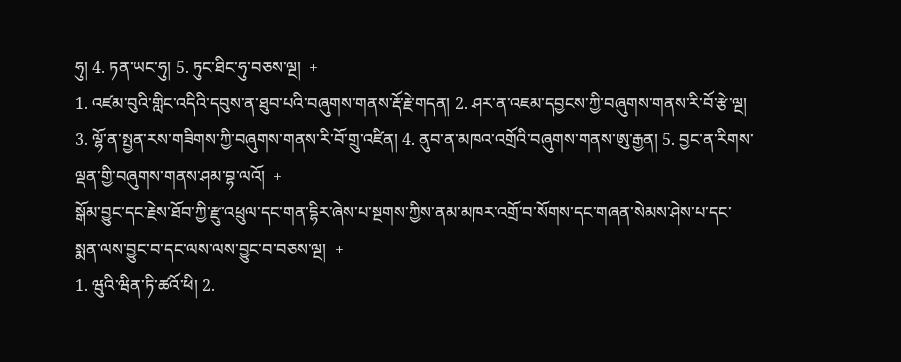ཧུ། 4. ཏན་ཡང་ཧུ། 5. ཏུང་ཐིང་ཧུ་བཅས་ལྔ།  +
1. འཛམ་བུའི་གླིང་འདིའི་དབུས་ན་ཐུབ་པའི་བཞུགས་གནས་རྡོ་རྗེ་གདན། 2. ཤར་ན་འཇམ་དབྱངས་ཀྱི་བཞུགས་གནས་རི་བོ་རྩེ་ལྔ། 3. ལྷོ་ན་སྤྱན་རས་གཟིགས་ཀྱི་བཞུགས་གནས་རི་བོ་གྲུ་འཛིན། 4. ནུབ་ན་མཁའ་འགྲོའི་བཞུགས་གནས་ཨུ་རྒྱན། 5. བྱང་ན་རིགས་ལྡན་གྱི་བཞུགས་གནས་ཤམ་བྷ་ལའོ།  +
སྒོམ་བྱུང་དང་རྗེས་ཐོབ་ཀྱི་རྫུ་འཕྲུལ་དང་གན་དྷིར་ཞེས་པ་སྔགས་ཀྱིས་ནམ་མཁར་འགྲོ་བ་སོགས་དང་གཞན་སེམས་ཤེས་པ་དང་སྨན་ལས་བྱུང་བ་དང་ལས་ལས་བྱུང་བ་བཅས་ལྔ།  +
1. ཝུའི་ཝིན་ཏི་ཚའོ་ཕི། 2.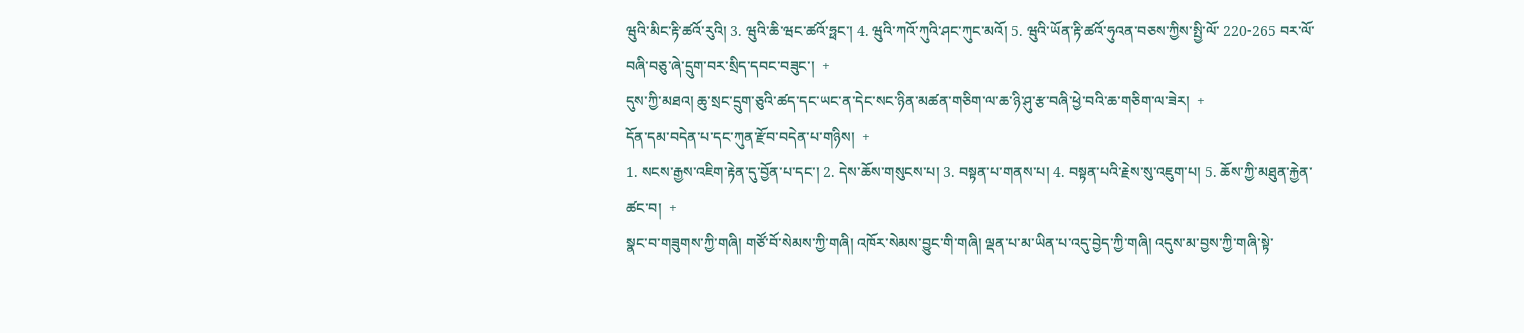ཝུའི་མིང་རྟི་ཚའོ་རུའི། 3. ཝུའི་ཆི་ཝང་ཚའོ་ཧྥང་། 4. ཝུའི་ཀའོ་ཀུའི་ཤང་ཀུང་མའོ། 5. ཝུའི་ཡོན་རྟི་ཚའོ་ཧུའན་བཅས་ཀྱིས་སྤྱི་ལོ་ 220-265 བར་ལོ་བཞི་བཅུ་ཞེ་དྲུག་བར་སྲིད་དབང་བཟུང་།  +
དུས་ཀྱི་མཐའ། ཆུ་སྲང་དྲུག་ཅུའི་ཚད་དང་ཡང་ན་དེང་སང་ཉིན་མཚན་གཅིག་ལ་ཆ་ཉི་ཤུ་རྩ་བཞི་ཕྱེ་བའི་ཆ་གཅིག་ལ་ཟེར།  +
དོན་དམ་བདེན་པ་དང་ཀུན་རྫོབ་བདེན་པ་གཉིས།  +
1. སངས་རྒྱས་འཇིག་རྟེན་དུ་བྱོན་པ་དང་། 2. དེས་ཆོས་གསུངས་པ། 3. བསྟན་པ་གནས་པ། 4. བསྟན་པའི་རྗེས་སུ་འཇུག་པ། 5. ཆོས་ཀྱི་མཐུན་རྐྱེན་ཚང་བ།  +
སྣང་བ་གཟུགས་ཀྱི་གཞི། གཙོ་བོ་སེམས་ཀྱི་གཞི། འཁོར་སེམས་བྱུང་གི་གཞི། ལྡན་པ་མ་ཡིན་པ་འདུ་བྱེད་ཀྱི་གཞི། འདུས་མ་བྱས་ཀྱི་གཞི་སྟེ་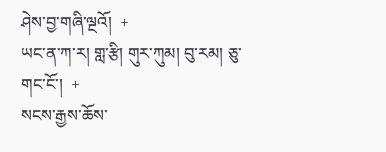ཤེས་བྱ་གཞི་ལྔའོ།  +
ཡང་ན་ཀ་ར། གླ་རྩི། གུར་ཀུམ། བུ་རམ། ཅུ་གང་ངོ་།  +
སངས་རྒྱས་ཆོས་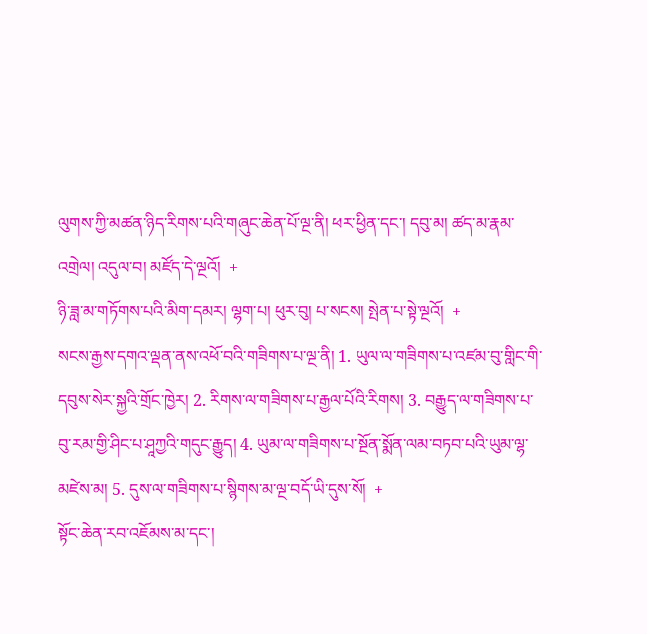ལུགས་ཀྱི་མཚན་ཉིད་རིགས་པའི་གཞུང་ཆེན་པོ་ལྔ་ནི། ཕར་ཕྱིན་དང་། དབུ་མ། ཚད་མ་རྣམ་འགྲེལ། འདུལ་བ། མཛོད་དེ་ལྔའོ།  +
ཉི་ཟླ་མ་གཏོགས་པའི་མིག་དམར། ལྷག་པ། ཕུར་བུ། པ་སངས། སྤེན་པ་སྟེ་ལྔའོ།  +
སངས་རྒྱས་དགའ་ལྡན་ནས་འཕོ་བའི་གཟིགས་པ་ལྔ་ནི། 1. ཡུལ་ལ་གཟིགས་པ་འཛམ་བུ་གླིང་གི་དབུས་སེར་སྐྱའི་གྲོང་ཁྱེར། 2. རིགས་ལ་གཟིགས་པ་རྒྱལ་པོའི་རིགས། 3. བརྒྱུད་ལ་གཟིགས་པ་བུ་རམ་གྱི་ཤིང་པ་ཤཱཀྱའི་གདུང་རྒྱུད། 4. ཡུམ་ལ་གཟིགས་པ་སྔོན་སྨོན་ལམ་བཏབ་པའི་ཡུམ་ལྷ་མཛེས་མ། 5. དུས་ལ་གཟིགས་པ་སྙིགས་མ་ལྔ་བདོ་ཡི་དུས་སོ།  +
སྟོང་ཆེན་རབ་འཇོམས་མ་དང་།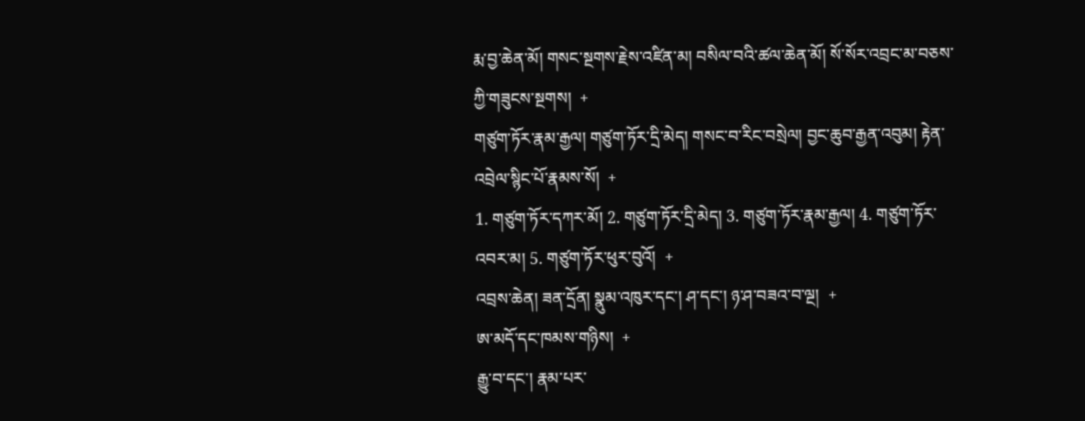རྨ་བྱ་ཆེན་མོ། གསང་སྔགས་རྗེས་འཛིན་མ། བསིལ་བའི་ཚལ་ཆེན་མོ། སོ་སོར་འབྲང་མ་བཅས་ཀྱི་གཟུངས་སྔགས།  +
གཙུག་ཏོར་རྣམ་རྒྱལ། གཙུག་ཏོར་དྲི་མེད། གསང་བ་རིང་བསྲེལ། བྱང་ཆུབ་རྒྱན་འབུམ། རྟེན་འབྲེལ་སྙིང་པོ་རྣམས་སོ།  +
1. གཙུག་ཏོར་དཀར་མོ། 2. གཙུག་ཏོར་དྲི་མེད། 3. གཙུག་ཏོར་རྣམ་རྒྱལ། 4. གཙུག་ཏོར་འབར་མ། 5. གཙུག་ཏོར་ཕུར་བུའོ།  +
འབྲས་ཆེན། ཟན་དྲོན། སྣུམ་འཁུར་དང་། ཤ་དང་། ཉ་ཤ་བཟའ་བ་ལྔ།  +
ཨ་མདོ་དང་ཁམས་གཉིས།  +
རྒྱུ་བ་དང་། རྣམ་པར་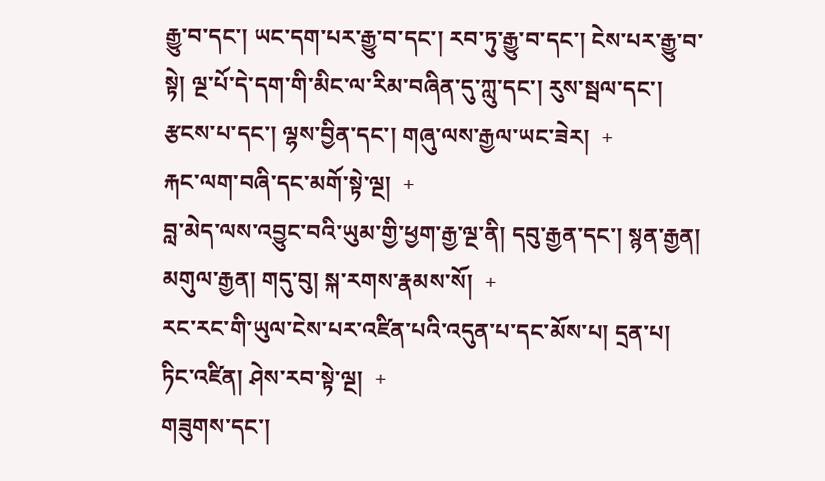རྒྱུ་བ་དང་། ཡང་དག་པར་རྒྱུ་བ་དང་། རབ་ཏུ་རྒྱུ་བ་དང་། ངེས་པར་རྒྱུ་བ་སྟེ། ལྔ་པོ་དེ་དག་གི་མིང་ལ་རིམ་བཞིན་དུ་ཀླུ་དང་། རུས་སྦལ་དང་། རྩངས་པ་དང་། ལྷས་བྱིན་དང་། གཞུ་ལས་རྒྱལ་ཡང་ཟེར།  +
རྐང་ལག་བཞི་དང་མགོ་སྟེ་ལྔ།  +
བླ་མེད་ལས་འབྱུང་བའི་ཡུམ་གྱི་ཕྱག་རྒྱ་ལྔ་ནི། དབུ་རྒྱན་དང་། སྙན་རྒྱན། མགུལ་རྒྱན། གདུ་བུ། སྐ་རགས་རྣམས་སོ།  +
རང་རང་གི་ཡུལ་ངེས་པར་འཛིན་པའི་འདུན་པ་དང་མོས་པ། དྲན་པ། ཏིང་འཛིན། ཤེས་རབ་སྟེ་ལྔ།  +
གཟུགས་དང་།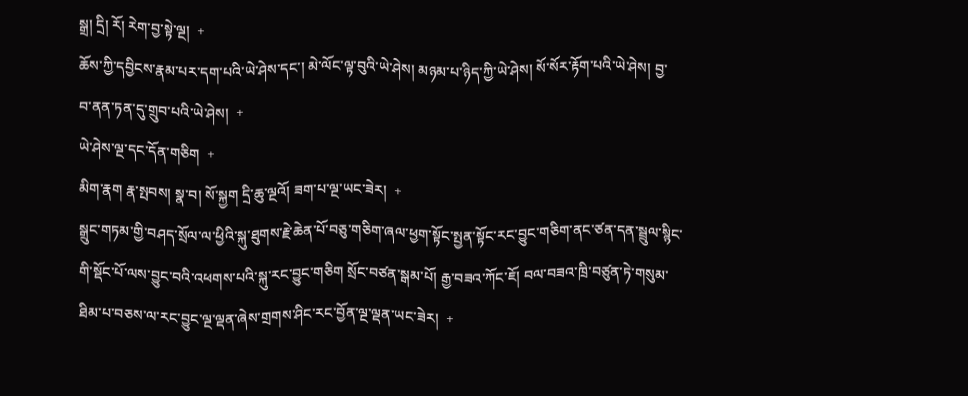སྒྲ། དྲི། རོ། རེག་བྱ་སྟེ་ལྔ།  +
ཆོས་ཀྱི་དབྱིངས་རྣམ་པར་དག་པའི་ཡེ་ཤེས་དང་། མེ་ལོང་ལྟ་བུའི་ཡེ་ཤེས། མཉམ་པ་ཉིད་ཀྱི་ཡེ་ཤེས། སོ་སོར་རྟོག་པའི་ཡེ་ཤེས། བྱ་བ་ནན་ཏན་དུ་གྲུབ་པའི་ཡེ་ཤེས།  +
ཡེ་ཤེས་ལྔ་དང་དོན་གཅིག  +
མིག་རྣག རྣ་སྤབས། སྣ་བ། སོ་སྐྱག དྲི་ཆུ་ལྔའོ། ཟག་པ་ལྔ་ཡང་ཟེར།  +
སྒྲུང་གཏམ་གྱི་བཤད་སྲོལ་ལ་ཕྱིའི་སྐུ་ཐུགས་རྗེ་ཆེན་པོ་བཅུ་གཅིག་ཞལ་ཕྱག་སྟོང་སྤྱན་སྟོང་རང་བྱུང་གཅིག་ནང་ཙན་དན་སྦྲུལ་སྙིང་གི་སྡོང་པོ་ལས་བྱུང་བའི་འཕགས་པའི་སྐུ་རང་བྱུང་གཅིག སྲོང་བཙན་སྒམ་པོ། རྒྱ་བཟའ་ཀོང་ཇོ། བལ་བཟའ་ཁྲི་བཙུན་ཏེ་གསུམ་ཐིམ་པ་བཅས་ལ་རང་བྱུང་ལྔ་ལྡན་ཞེས་གྲགས་ཤིང་རང་བྱོན་ལྔ་ལྡན་ཡང་ཟེར།  +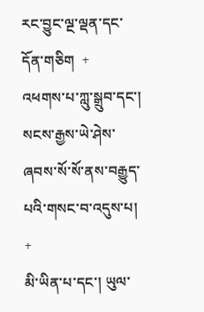རང་བྱུང་ལྔ་ལྡན་དང་དོན་གཅིག  +
འཕགས་པ་ཀླུ་སྒྲུབ་དང་། སངས་རྒྱས་ཡེ་ཤེས་ཞབས་སོ་སོ་ནས་བརྒྱུད་པའི་གསང་བ་འདུས་པ།  +
མི་ཡིན་པ་དང་། ཡུལ་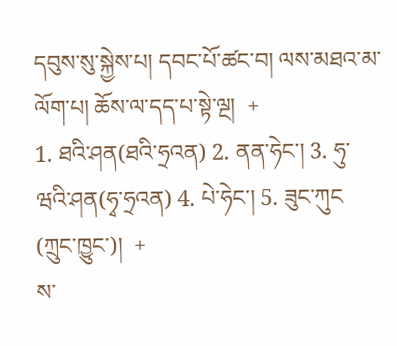དབུས་སུ་སྐྱེས་པ། དབང་པོ་ཚང་བ། ལས་མཐའ་མ་ལོག་པ། ཆོས་ལ་དད་པ་སྟེ་ལྔ།  +
1. ཐའི་ཤན(ཐའི་ཧྲའན) 2. ནན་ཧེང་། 3. ཧུ་ཝའི་ཤན(ཧྭ་ཧྲའན) 4. པེ་ཧེང་། 5. ཟུང་ཀུང (ཀྲུང་ཁྱུང་)།  +
ས་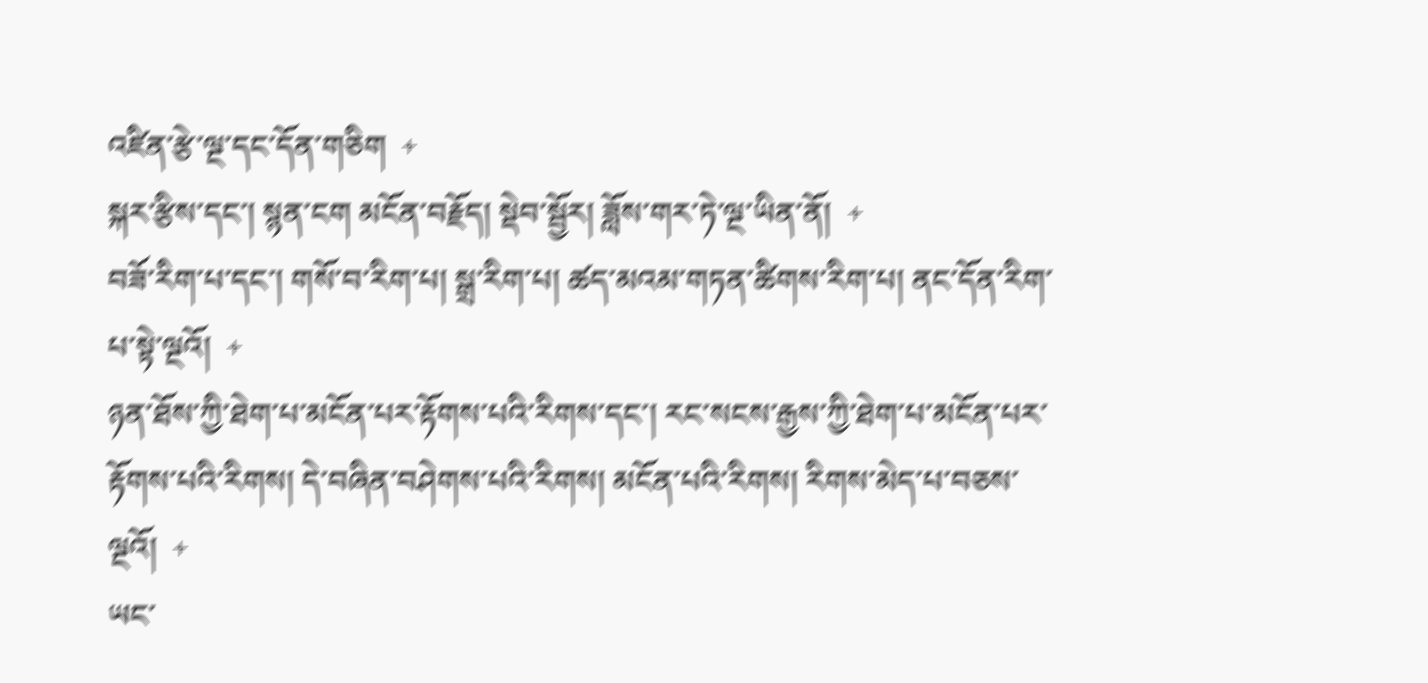འཛིན་རྩེ་ལྔ་དང་དོན་གཅིག  +
སྐར་རྩིས་དང་། སྙན་ངག མངོན་བརྗོད། སྡེབ་སྦྱོར། ཟློས་གར་ཏེ་ལྔ་ཡིན་ནོ།  +
བཟོ་རིག་པ་དང་། གསོ་བ་རིག་པ། སྒྲ་རིག་པ། ཚད་མའམ་གཏན་ཚིགས་རིག་པ། ནང་དོན་རིག་པ་སྟེ་ལྔའོ།  +
ཉན་ཐོས་ཀྱི་ཐེག་པ་མངོན་པར་རྟོགས་པའི་རིགས་དང་། རང་སངས་རྒྱས་ཀྱི་ཐེག་པ་མངོན་པར་རྟོགས་པའི་རིགས། དེ་བཞིན་བཤེགས་པའི་རིགས། མངོན་པའི་རིགས། རིགས་མེད་པ་བཅས་ལྔའོ།  +
ཡང་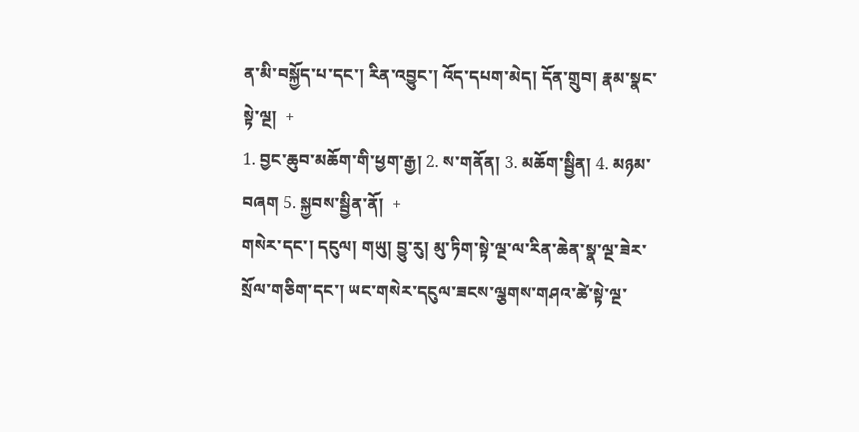ན་མི་བསྐྱོད་པ་དང་། རིན་འབྱུང་། འོད་དཔག་མེད། དོན་གྲུབ། རྣམ་སྣང་སྟེ་ལྔ།  +
1. བྱང་ཆུབ་མཆོག་གི་ཕྱག་རྒྱ། 2. ས་གནོན། 3. མཆོག་སྦྱིན། 4. མཉམ་བཞག 5. སྐྱབས་སྦྱིན་ནོ།  +
གསེར་དང་། དངུལ། གཡུ། བྱུ་རུ། མུ་ཏིག་སྟེ་ལྔ་ལ་རིན་ཆེན་སྣ་ལྔ་ཟེར་སྲོལ་གཅིག་དང་། ཡང་གསེར་དངུལ་ཟངས་ལྕགས་གཤའ་ཚེ་སྟེ་ལྔ་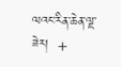ལའང་རིན་ཆེན་ལྔ་ཟེར།  +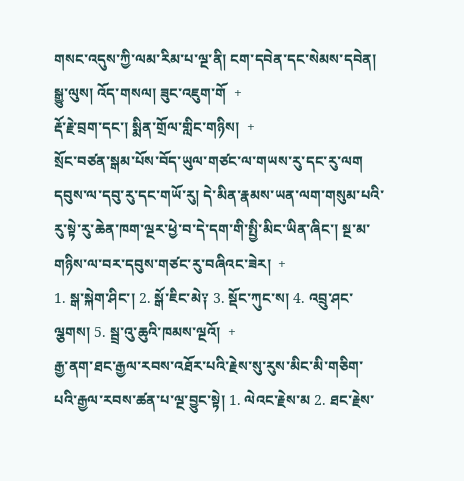གསང་འདུས་ཀྱི་ལམ་རིམ་པ་ལྔ་ནི། ངག་དབེན་དང་སེམས་དབེན། སྒྱུ་ལུས། འོད་གསལ། ཟུང་འཇུག་གོ  +
རྡོ་རྗེ་བྲག་དང་། སྨིན་གྲོལ་གླིང་གཉིས།  +
སྲོང་བཙན་སྒམ་པོས་བོད་ཡུལ་གཙང་ལ་གཡས་རུ་དང་རུ་ལག དབུས་ལ་དབུ་རུ་དང་གཡོ་རུ། དེ་མིན་རྣམས་ཡན་ལག་གསུམ་པའི་རུ་སྟེ་རུ་ཆེན་ཁག་ལྔར་ཕྱེ་བ་དེ་དག་གི་སྤྱི་མིང་ཡིན་ཞིང་། སྔ་མ་གཉིས་ལ་བར་དབུས་གཙང་རུ་བཞིའང་ཟེར།  +
1. སྒ་སྐེག་ཤིང་། 2. སྒོ་ཇིང་མེ༑ 3. སྡོང་ཀུང་ས། 4. འབྲུ་ཤང་ལྕགས། 5. སྦྲ་འུ་ཆུའི་ཁམས་ལྔའོ།  +
རྒྱ་ནག་ཐང་རྒྱལ་རབས་འཐོར་པའི་རྗེས་སུ་རུས་མིང་མི་གཅིག་པའི་རྒྱལ་རབས་ཚན་པ་ལྔ་བྱུང་སྟེ། 1. ལེའང་རྗེས་མ 2. ཐང་རྗེས་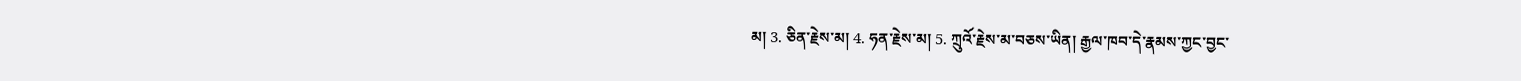མ། 3. ཅིན་རྗེས་མ། 4. ཧན་རྗེས་མ། 5. ཀྲུའོ་རྗེས་མ་བཅས་ཡིན། རྒྱལ་ཁབ་དེ་རྣམས་ཀྱང་བྱང་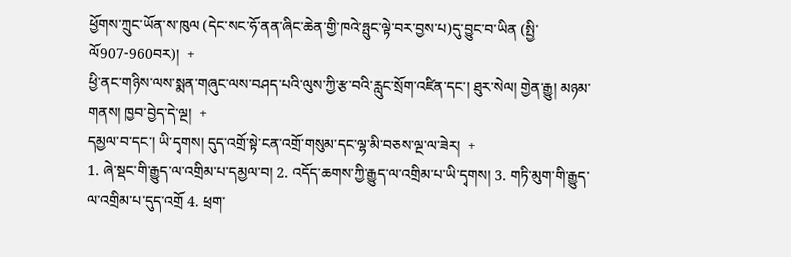ཕྱོགས་ཀྲུང་ཡོན་ས་ཁུལ (དེང་སང་ཧོ་ནན་ཞིང་ཆེན་གྱི་ཁའེ་ཧྤུང་ལྟེ་བར་བྱས་པ)དུ་བྱུང་བ་ཡིན (སྤྱི་ལོ907-960བར)།  +
ཕྱི་ནང་གཉིས་ལས་སྨན་གཞུང་ལས་བཤད་པའི་ལུས་ཀྱི་རྩ་བའི་རླུང་སྲོག་འཛིན་དང་། ཐུར་སེལ། གྱེན་རྒྱུ། མཉམ་གནས། ཁྱབ་བྱེད་དེ་ལྔ།  +
དམྱལ་བ་དང་། ཡི་དྭགས། དུད་འགྲོ་སྟེ་ངན་འགྲོ་གསུམ་དང་ལྷ་མི་བཅས་ལྔ་ལ་ཟེར།  +
1. ཞེ་སྡང་གི་རྒྱུད་ལ་འགྲིམ་པ་དམྱལ་བ། 2. འདོད་ཆགས་ཀྱི་རྒྱུད་ལ་འགྲིམ་པ་ཡི་དྭགས། 3. གཏི་མུག་གི་རྒྱུད་ལ་འགྲིམ་པ་དུད་འགྲོ 4. ཕྲག་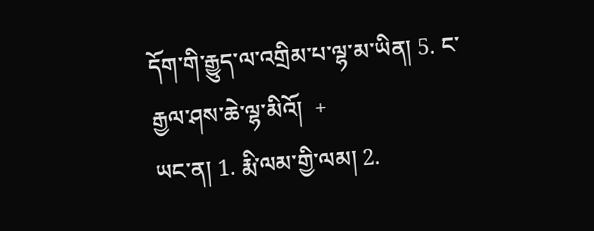དོག་གི་རྒྱུད་ལ་འགྲིམ་པ་ལྷ་མ་ཡིན། 5. ང་རྒྱལ་ཤས་ཆེ་ལྷ་མིའོ།  +
ཡང་ན། 1. རྨི་ལམ་གྱི་ལམ། 2.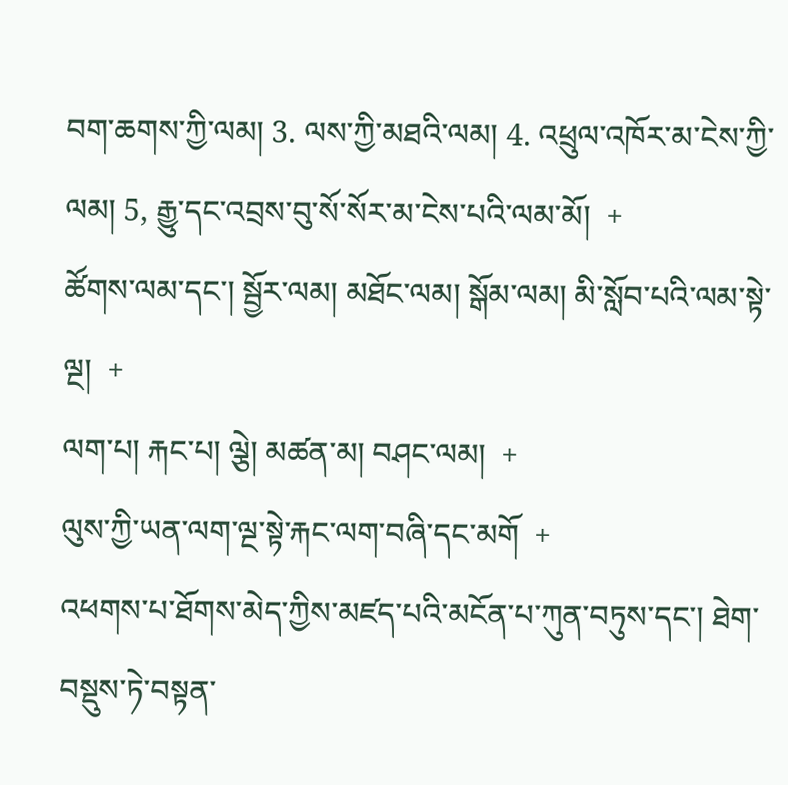བག་ཆགས་ཀྱི་ལམ། 3. ལས་ཀྱི་མཐའི་ལམ། 4. འཕྲུལ་འཁོར་མ་ངེས་ཀྱི་ལམ། 5, རྒྱུ་དང་འབྲས་བུ་སོ་སོར་མ་ངེས་པའི་ལམ་མོ།  +
ཚོགས་ལམ་དང་། སྦྱོར་ལམ། མཐོང་ལམ། སྒོམ་ལམ། མི་སློབ་པའི་ལམ་སྟེ་ལྔ།  +
ལག་པ། རྐང་པ། ལྕེ། མཚན་མ། བཤང་ལམ།  +
ལུས་ཀྱི་ཡན་ལག་ལྔ་སྟེ་རྐང་ལག་བཞི་དང་མགོ  +
འཕགས་པ་ཐོགས་མེད་ཀྱིས་མཛད་པའི་མངོན་པ་ཀུན་བཏུས་དང་། ཐེག་བསྡུས་ཏེ་བསྟན་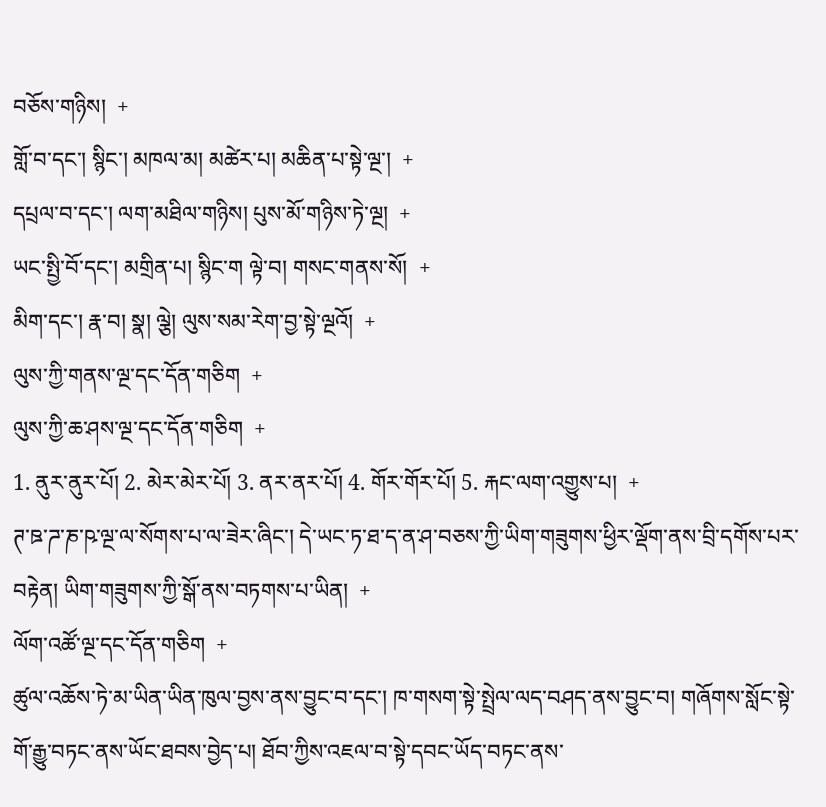བཅོས་གཉིས།  +
གློ་བ་དང་། སྙིང་། མཁལ་མ། མཚེར་པ། མཆིན་པ་སྟེ་ལྔ་།  +
དཔྲལ་བ་དང་། ལག་མཐིལ་གཉིས། པུས་མོ་གཉིས་ཏེ་ལྔ།  +
ཡང་སྤྱི་བོ་དང་། མགྲིན་པ། སྙིང་ག ལྟེ་བ། གསང་གནས་སོ།  +
མིག་དང་། རྣ་བ། སྣ། ལྕེ། ལུས་སམ་རེག་བྱ་སྟེ་ལྔའོ།  +
ལུས་ཀྱི་གནས་ལྔ་དང་དོན་གཅིག  +
ལུས་ཀྱི་ཆ་ཤས་ལྔ་དང་དོན་གཅིག  +
1. ནུར་ནུར་པོ། 2. མེར་མེར་པོ། 3. ནར་ནར་པོ། 4. གོར་གོར་པོ། 5. རྐང་ལག་འགྱུས་པ།  +
ཊ་ཋ་ཌ་ཎ་ཥ་ལྔ་ལ་སོགས་པ་ལ་ཟེར་ཞིང་། དེ་ཡང་ཏ་ཐ་ད་ན་ཤ་བཅས་ཀྱི་ཡིག་གཟུགས་ཕྱིར་ལྡོག་ནས་བྲི་དགོས་པར་བརྟེན། ཡིག་གཟུགས་ཀྱི་སྒོ་ནས་བཏགས་པ་ཡིན།  +
ལོག་འཚོ་ལྔ་དང་དོན་གཅིག  +
ཚུལ་འཆོས་ཏེ་མ་ཡིན་ཡིན་ཁུལ་བྱས་ནས་བྱུང་བ་དང་། ཁ་གསག་སྟེ་སྤྲེལ་ལད་བཤད་ནས་བྱུང་བ། གཞོགས་སློང་སྟེ་གོ་རྒྱུ་བཏང་ནས་ཡོང་ཐབས་བྱེད་པ། ཐོབ་ཀྱིས་འཇལ་བ་སྟེ་དབང་ཡོད་བཏང་ནས་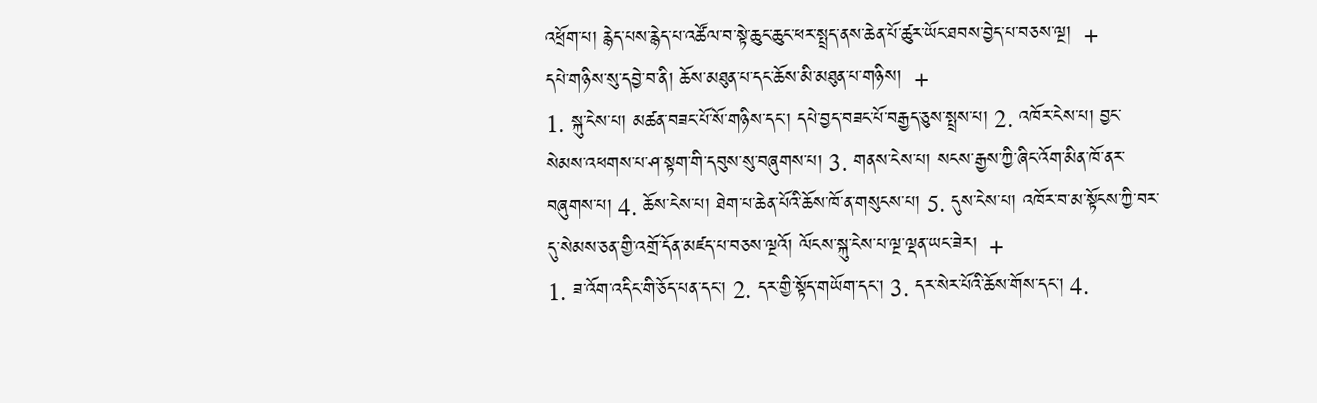འཕྲོག་པ། རྙེད་པས་རྙེད་པ་འཚོལ་བ་སྟེ་ཆུང་ཆུང་ཕར་སྤྲད་ནས་ཆེན་པོ་ཚུར་ཡོང་ཐབས་བྱེད་པ་བཅས་ལྔ།  +
དཔེ་གཉིས་སུ་དབྱེ་བ་ནི། ཆོས་མཐུན་པ་དང་ཆོས་མི་མཐུན་པ་གཉིས།  +
1. སྐུ་ངེས་པ། མཚན་བཟང་པོ་སོ་གཉིས་དང་། དཔེ་བྱད་བཟང་པོ་བརྒྱད་ཅུས་སྤྲས་པ། 2. འཁོར་ངེས་པ། བྱང་སེམས་འཕགས་པ་ཤ་སྟག་གི་དབུས་སུ་བཞུགས་པ། 3. གནས་ངེས་པ། སངས་རྒྱས་ཀྱི་ཞིང་འོག་མིན་ཁོ་ནར་བཞུགས་པ། 4. ཆོས་ངེས་པ། ཐེག་པ་ཆེན་པོའི་ཆོས་ཁོ་ན་གསུངས་པ། 5. དུས་ངེས་པ། འཁོར་བ་མ་སྟོངས་ཀྱི་བར་དུ་སེམས་ཅན་གྱི་འགྲོ་དོན་མཛད་པ་བཅས་ལྔའོ། ལོངས་སྐུ་ངེས་པ་ལྔ་ལྡན་ཡང་ཟེར།  +
1. ཟ་འོག་འདིང་གི་ཅོད་པན་དང་། 2. དར་གྱི་སྟོད་གཡོག་དང་། 3. དར་སེར་པོའི་ཆོས་གོས་དང་། 4.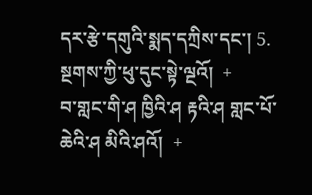དར་རྩེ་དགུའི་སྨད་དཀྲིས་དང་། 5. སྔགས་ཀྱི་ཕུ་དུང་སྟེ་ལྔའོ།  +
བ་གླང་གི་ཤ ཁྱིའི་ཤ རྟའི་ཤ གླང་པོ་ཆེའི་ཤ མིའི་ཤའོ།  +